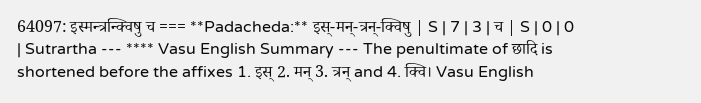64097: इस्मन्त्रन्क्विषु च === **Padacheda:** इस्-मन्-त्रन्-क्विषु | S | 7 | 3 | च | S | 0 | 0 | Sutrartha --- **** Vasu English Summary --- The penultimate of छादि is shortened before the affixes 1. इस् 2. मन् 3. त्रन् and 4. क्वि। Vasu English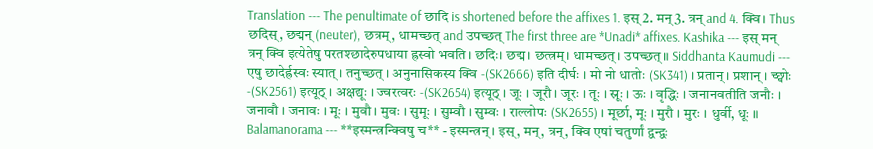Translation --- The penultimate of छादि is shortened before the affixes 1. इस् 2. मन् 3. त्रन् and 4. क्वि। Thus छदिस्, छद्मन् (neuter), छत्रम्, धामच्छत् and उपच्छत् The first three are *Unadi* affixes. Kashika --- इस् मन् त्रन् क्वि इत्येतेषु परतश्छादेरुपधाया ह्रस्वो भवति। छदिः। छद्म। छत्त्रम्। धामच्छत्। उपच्छत्॥ Siddhanta Kaumudi --- एषु छादेर्ह्रस्वः स्यात् । तनुच्छत् । अनुनासिकस्य क्वि -(SK2666) इति दीर्घः । मो नो धातोः (SK341) । प्रतान् । प्रशान् । च्छ्वोः -(SK2561) इत्यूठ् । अक्षद्यूः । ज्वरत्वरः -(SK2654) इत्यूठ् । जूः । जूरौ । जूरः । तूः । स्रूः । ऊः । वृद्धिः । जनानवतीति जनौः । जनावौ । जनावः । मूः । मुवौ । मुवः । सुमूः । सुम्वौ । सुम्वः । राल्लोपः (SK2655) । मूर्छा, मूः । मुरौ । मुरः । धुर्वी, धूः ॥ Balamanorama --- **इस्मन्त्रन्क्विषु च** - इस्मन्त्रन् । इस्, मन्, त्रन्, क्वि एषां चतुर्णां द्वन्द्वः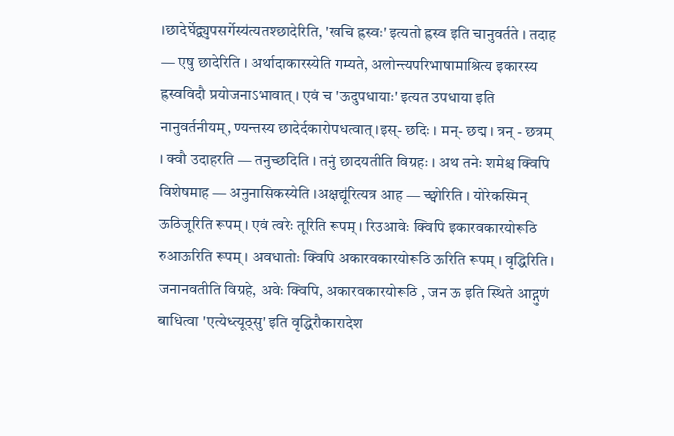।छादेर्घेद्व्युपसर्गेस्य॑त्यतश्छादेरिति, 'खचि ह्रस्वः' इत्यतो ह्रस्व इति चानुवर्तते । तदाह — एषु छादेरिति । अर्थादाकारस्येति गम्यते, अलोन्त्यपरिभाषामाश्रित्य इकारस्य ह्रस्वविदौ प्रयोजनाऽभावात् । एवं च 'ऊदुपधायाः' इत्यत उपधाया इति नानुवर्तनीयम्, ण्यन्तस्य छादेर्दकारोपधत्वात् ।इस्- छदिः । मन्- छद्म । त्रन् - छत्रम् । क्वौ उदाहरति — तनुच्छदिति । तनुं छादयतीति विग्रहः । अथ तनेः शमेश्च क्विपि विशेषमाह — अनुनासिकस्येति ।अक्षद्यू॑रित्यत्र आह — च्छ्वोरिति । योरेकस्मिन् ऊठिजूरिति रूपम् । एवं त्वरेः तूरिति रूपम् । रिउआवेः क्विपि इकारवकारयोरूठि रुआऊरिति रूपम् । अवधातोः क्विपि अकारवकारयोरूठि ऊरिति रूपम् । वृद्धिरिति । जनानवतीति विग्रहे, अवेः क्विपि, अकारवकारयोरूठि , जन ऊ इति स्थिते आद्गुणं बाधित्वा 'एत्येध्त्यूठ्सु' इति वृद्धिरौकारादेश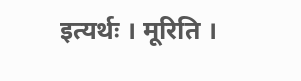इत्यर्थः । मूरिति ।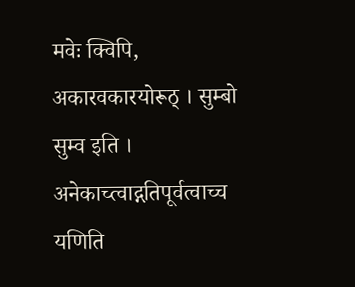मवेः क्विपि, अकारवकारयोरूठ् । सुम्बो सुम्व इति । अनेकाच्त्वाद्गतिपूर्वत्वाच्च यणिति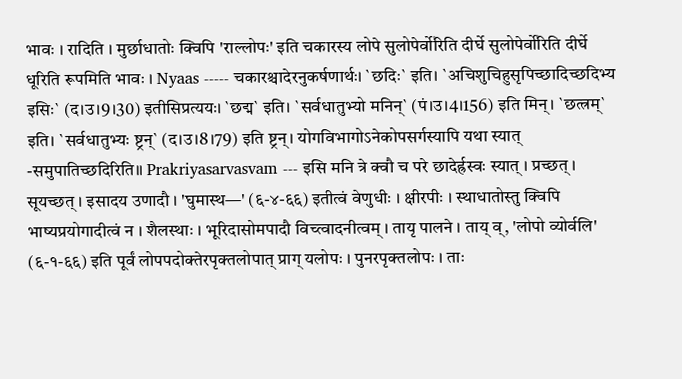भावः । रादिति । मुर्छाधातोः क्विपि 'राल्लोपः' इति चकारस्य लोपे सुलोपेर्वो॑रिति दीर्घे सुलोपेर्वो॑रिति दीर्घे धूरिति रूपमिति भावः । Nyaas ----- चकारश्चादेरनुकर्षणार्थः। `छदिः` इति। `अचिशुचिहुसृपिच्छादिच्छदिभ्य इसिः` (द।उ।9।30) इतीसिप्रत्ययः। `छद्म` इति। `सर्वधातुभ्यो मनिन्` (पं।उ।4।156) इति मिन्। `छत्त्रम्` इति। `सर्वधातुभ्यः ष्ट्रन्` (द।उ।8।79) इति ष्ट्रन्। योगविभागोऽनेकोपसर्गस्यापि यथा स्यात् -समुपातिच्छदिरिति॥ Prakriyasarvasvam --- इसि मनि त्रे क्वौ च परे छादेर्ह्रस्वः स्यात् । प्रच्छत् । सूयच्छत् । इसादय उणादौ । 'घुमास्थ—' (६-४-६६) इतीत्वं वेणुधीः । क्षीरपीः । स्थाधातोस्तु क्विपि भाष्यप्रयोगादीत्वं न । शैलस्थाः । भूरिदासोमपादौ विच्त्वादनीत्वम् । तायृ पालने । ताय् व्, 'लोपो व्योर्वलि' (६-१-६६) इति पूर्वं लोपपदोक्तेरपृक्तलोपात् प्राग् यलोपः । पुनरपृक्तलोपः । ताः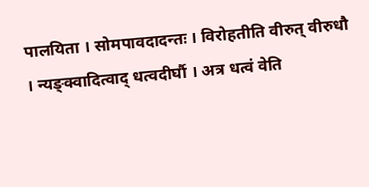पालयिता । सोमपावदादन्तः । विरोहतीति वीरुत् वीरुधौ । न्यङ्क्वादित्वाद् धत्वदीर्घौ । अत्र धत्वं वेति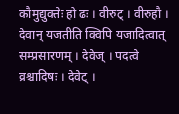कौमुद्युक्तेः हो ढः । वीरुट् । वीरुहौ । देवान् यजतीति क्विपि यजादित्वात् सम्प्रसारणम् । देवेज् । पदत्वे व्रश्चादिषः । देवेट् ।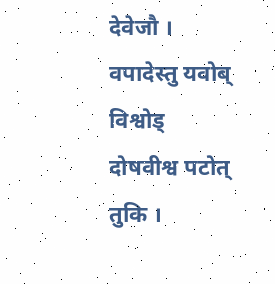देवेजौ । वपादेस्तु यवोब् विश्वोड् दोषवीश्व पटोत् तुकि ।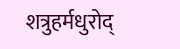शत्रुहर्मधुरोद्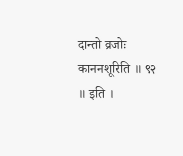दान्तो व्रजोः काननशूरिति ॥ ९२ ॥ इति ।